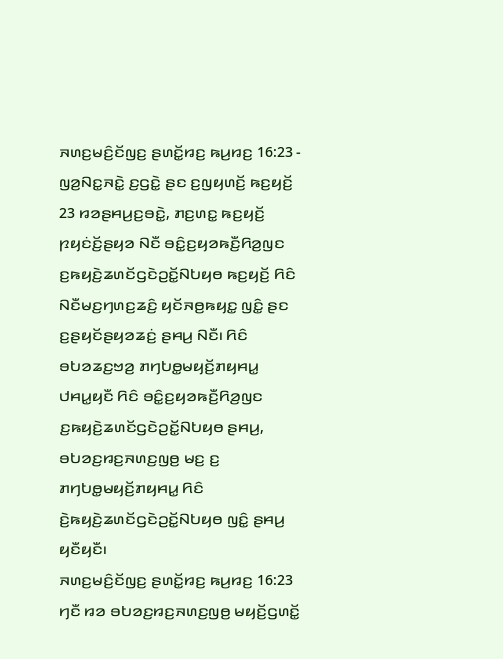ꤏꤛꤢ꤬ꤗꤢꤨ꤬ꤢꤩꤜꤢ꤬ ꤔꤛꤢꤩ꤭ꤙꤢ꤬ ꤒꤣ꤬ꤙꤢ꤬ 16:23 - ꤜꤤ꤬ꤡꤢ꤭ꤏꤢꤧ꤭ ꤢ꤬ꤞꤢꤧ꤭ ꤔꤢ ꤢ꤬ꤜꤟꤛꤢꤩ꤬ ꤒꤢ꤬ꤟꤢꤩ꤬
23 ꤙꤤꤔꤌꤣ꤬ꤢ꤬ꤋꤢꤧ꤭, ꤊꤢ꤬ꤛꤢ꤭ ꤒꤢ꤬ꤟꤢꤩ꤬ ꤐꤟꤢꤦꤢꤩ꤬ꤔꤟꤤ ꤡꤢꤪ ꤋꤢꤨ꤭ꤢ꤬ꤟꤤꤒꤢꤪ꤬ꤖꤤ꤬ꤜꤢ ꤢ꤬ꤒꤟꤢꤧ꤬ꤘꤛꤢꤩꤞꤢꤧꤑꤢꤩ꤭ꤡꤝꤟꤥ ꤒꤢ꤬ꤟꤢꤩ꤬ ꤖꤢꤨ ꤡꤢꤪꤗꤢ꤬ꤚꤛꤢ꤬ꤘꤢꤨ꤬ ꤟꤢꤩꤏꤥ꤬ꤒꤟꤢ꤭ ꤜꤢꤨ꤭ ꤔꤢ ꤢ꤬ꤔꤟꤢꤩꤔꤟꤤꤘꤢꤦ꤬ ꤔꤌꤣ꤬ ꤡꤢꤪ꤯ ꤖꤢꤨ ꤋꤝꤤꤘꤢ꤬ꤠꤤ꤬ ꤊꤚꤝꤥ꤭ꤗꤟꤢꤩ꤬ꤊꤟꤌꤣ꤭ ꤓꤌꤣ꤭ꤟꤢꤪ ꤖꤢꤨ ꤋꤢꤨ꤭ꤢ꤬ꤟꤤꤒꤢꤪ꤬ꤖꤤ꤬ꤜꤢ ꤢ꤬ꤒꤟꤢꤧ꤬ꤘꤛꤢꤩꤞꤢꤧꤑꤢꤩ꤭ꤡꤝꤟꤥ ꤔꤌꤣ꤬, ꤋꤝꤤꤢ꤬ꤙꤢ꤬ꤏꤛꤢ꤬ꤜꤥ꤬ ꤗꤢ꤬ ꤢ꤬ ꤊꤚꤝꤥ꤭ꤗꤟꤢꤩ꤬ꤊꤟꤌꤣ꤭ ꤖꤢꤨ ꤢꤧ꤬ꤒꤟꤢꤧ꤬ꤘꤛꤢꤩꤞꤢꤧꤑꤢꤩ꤭ꤡꤝꤟꤥ ꤜꤢꤨ꤭ ꤔꤌꤣ꤬ ꤟꤢꤪꤟꤢꤪ꤯
ꤏꤛꤢ꤬ꤗꤢꤨ꤬ꤢꤩꤜꤢ꤬ ꤔꤛꤢꤩ꤭ꤙꤢ꤬ ꤒꤣ꤬ꤙꤢ꤬ 16:23
ꤚꤢꤪ ꤙꤤ ꤋꤝꤤꤢ꤬ꤙꤢ꤬ꤏꤛꤢ꤬ꤜꤥ꤬ ꤗꤟꤢꤩ꤬ꤞꤛꤢꤩ꤭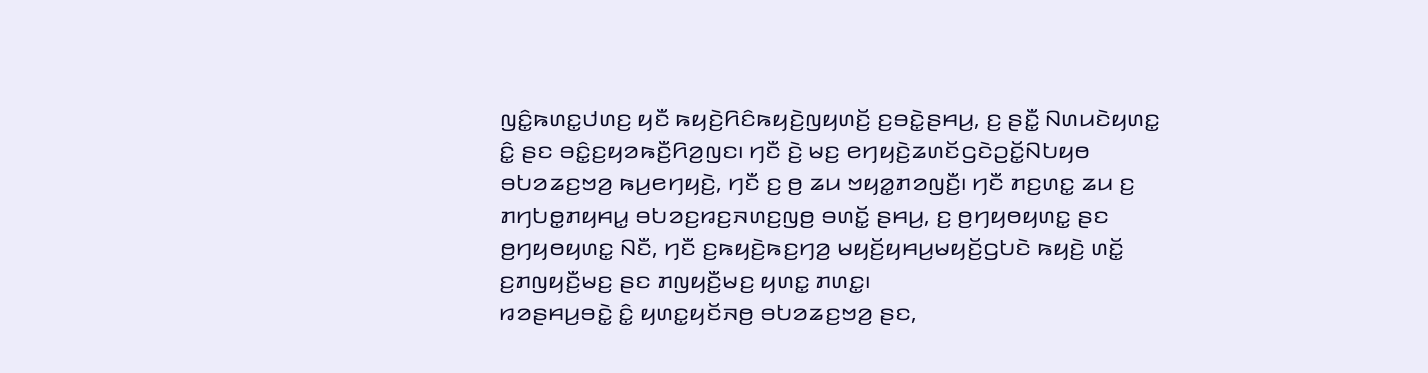ꤜꤢꤨ꤭ꤒꤛꤢ꤭ꤓꤛꤢ꤬ ꤟꤢꤪ ꤒꤟꤢꤧ꤬ꤖꤢꤨꤒꤟꤢꤧ꤬ꤜꤟꤛꤢꤩ꤬ ꤢ꤬ꤋꤢꤧ꤭ꤔꤌꤣ꤬, ꤢ꤬ ꤔꤢꤪ꤭ ꤡꤛꤣꤢꤧꤟꤛꤢ꤭ ꤢꤨ꤭ ꤔꤢ ꤋꤢꤨ꤭ꤢ꤬ꤟꤤꤒꤢꤪ꤬ꤖꤤ꤬ꤜꤢ꤯ ꤚꤢꤪ ꤢꤧ꤬ ꤗꤢ꤬ ꤕꤚꤟꤢꤧ꤬ꤘꤛꤢꤩꤞꤢꤧꤑꤢꤩ꤭ꤡꤝꤟꤥ ꤋꤝꤤꤘꤢ꤬ꤠꤤ꤬ ꤒꤣ꤬ꤕꤚꤟꤢꤧ꤬, ꤚꤢꤪ ꤢ꤬ ꤥ꤬ ꤘꤣ ꤠꤟꤤ꤭ꤊꤤꤜꤢꤪ꤬꤯ ꤚꤢꤪ ꤊꤢ꤬ꤛꤢ꤭ ꤘꤣ ꤢ꤬ ꤊꤚꤝꤥ꤭ꤊꤟꤌꤣ꤭ ꤋꤝꤤꤢ꤬ꤙꤢ꤬ꤏꤛꤢ꤬ꤜꤥ꤬ ꤋꤛꤢꤩ꤭ ꤔꤌꤣ꤬, ꤢ꤬ ꤥ꤬ꤚꤟꤥꤟꤛꤢ꤭ ꤔꤢ ꤥ꤬ꤚꤟꤥꤟꤛꤢ꤭ ꤡꤢꤪ, ꤚꤢꤪ ꤢ꤬ꤒꤟꤢꤧ꤬ꤒꤢ꤬ꤚꤤ꤬ ꤗꤟꤢꤩ꤬ꤟꤌꤣ꤬ꤗꤟꤢꤩ꤬ꤞꤝꤢꤧ ꤒꤟꤢꤧ꤬ ꤛꤢꤩ꤭ ꤢ꤬ꤊꤜꤟꤢꤪ꤬ꤗꤢ꤬ ꤔꤢ ꤊꤜꤟꤢꤪ꤬ꤗꤢ꤬ ꤟꤛꤢ꤭ ꤊꤛꤢ꤭꤯
ꤙꤤꤔꤌꤣ꤬ꤋꤢꤧ꤭ ꤢꤨ꤭ ꤟꤛꤢ꤭ꤟꤢꤩꤏꤥ꤬ ꤋꤝꤤꤘꤢ꤬ꤠꤤ꤬ ꤔꤢ,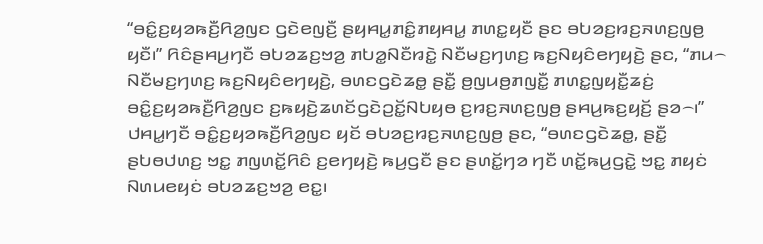“ꤋꤢꤨ꤭ꤢ꤬ꤟꤤꤒꤢꤪ꤬ꤖꤤ꤬ꤜꤢ ꤞꤢꤧꤕꤜꤢꤪ꤬ ꤔꤟꤌꤣ꤭ꤊꤢꤨ꤭ꤊꤟꤌꤣ꤭ ꤊꤛꤢ꤭ꤟꤢꤪ ꤔꤢ ꤋꤝꤤꤢ꤬ꤙꤢ꤬ꤏꤛꤢ꤬ꤜꤥ꤬ ꤟꤢꤪ꤯” ꤖꤢꤨꤔꤌꤣ꤬ꤚꤢꤪ ꤋꤝꤤꤘꤢ꤬ꤠꤤ꤬ ꤊꤝꤤ꤭ꤡꤢꤪꤙꤢꤧ꤭ ꤡꤢꤪꤗꤢ꤬ꤚꤛꤢ꤬ ꤒꤢ꤬ꤡꤟꤢꤨꤕꤚꤟꤢꤧ꤬ ꤔꤢ, “ꤊꤣ꤮ ꤡꤢꤪꤗꤢ꤬ꤚꤛꤢ꤬ ꤒꤢ꤬ꤡꤟꤢꤨꤕꤚꤟꤢꤧ꤬, ꤋꤛꤢꤞꤢꤧꤘꤥ꤭ ꤔꤢꤪ꤭ ꤥ꤬ꤜꤣꤥ꤬ꤊꤜꤢꤪ꤭ ꤊꤛꤢ꤭ꤜꤟꤢꤪ꤭ꤘꤢꤦ꤬ ꤋꤢꤨ꤭ꤢ꤬ꤟꤤꤒꤢꤪ꤬ꤖꤤ꤬ꤜꤢ ꤢ꤬ꤒꤟꤢꤧ꤬ꤘꤛꤢꤩꤞꤢꤧꤑꤢꤩ꤭ꤡꤝꤟꤥ ꤢ꤬ꤙꤢ꤬ꤏꤛꤢ꤬ꤜꤥ꤬ ꤔꤌꤣ꤬ꤒꤢ꤬ꤟꤢꤩ꤬ ꤔꤤ꤮꤯”
ꤓꤌꤣ꤭ꤚꤢꤪ ꤋꤢꤨ꤭ꤢ꤬ꤟꤤꤒꤢꤪ꤬ꤖꤤ꤬ꤜꤢ ꤟꤢꤩ ꤋꤝꤤꤢ꤬ꤙꤢ꤬ꤏꤛꤢ꤬ꤜꤥ꤬ ꤔꤢ, “ꤋꤛꤢꤞꤢꤧꤘꤥ꤭, ꤔꤢꤪ꤭ ꤔꤝꤥꤓꤛꤢ꤬ ꤠꤢ꤭ ꤊꤜꤛꤢꤩ꤭ꤖꤢꤨ ꤢ꤬ꤕꤚꤟꤢꤧ꤬ ꤒꤣ꤬ꤞꤢꤪ ꤔꤢ ꤔꤛꤢꤩ꤭ꤚꤤ ꤚꤢꤪ ꤛꤢꤩ꤭ꤒꤣ꤬ꤞꤢꤧ꤭ ꤠꤢ꤭ ꤊꤟꤢꤦ ꤡꤛꤣꤕꤟꤢꤦ ꤋꤝꤤꤘꤢ꤬ꤠꤤ꤬ ꤕꤢ꤭꤯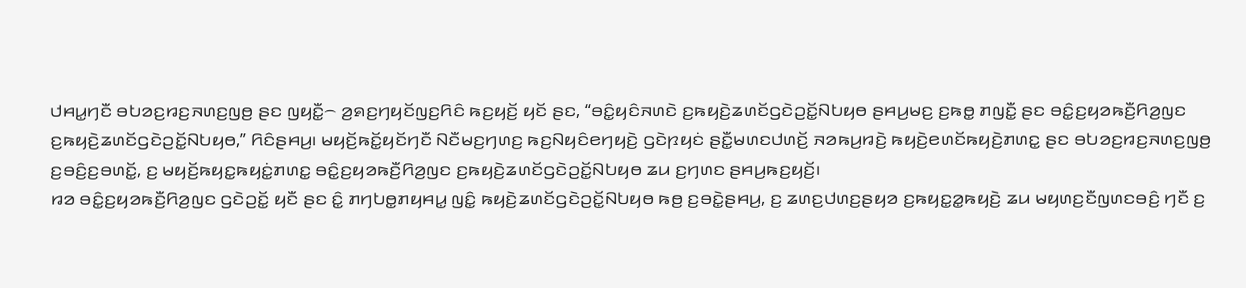ꤓꤌꤣ꤭ꤚꤢꤪ ꤋꤝꤤꤢ꤬ꤙꤢ꤬ꤏꤛꤢ꤬ꤜꤥ꤬ ꤔꤢ ꤜꤟꤢꤪ꤭꤮ ꤤ꤬ꤎꤢ꤬ꤚꤟꤢꤩꤜꤢ꤬ꤖꤢꤨ ꤒꤢ꤬ꤟꤢꤩ꤬ ꤟꤢꤩ ꤔꤢ, “ꤋꤢꤨ꤭ꤟꤢꤨꤏꤛꤢꤧ ꤢ꤬ꤒꤟꤢꤧ꤬ꤘꤛꤢꤩꤞꤢꤧꤑꤢꤩ꤭ꤡꤝꤟꤥ ꤔꤌꤣ꤬ꤗꤢ꤬ ꤢ꤬ꤒꤥ꤭ ꤊꤜꤢꤪ꤭ ꤔꤢ ꤋꤢꤨ꤭ꤢ꤬ꤟꤤꤒꤢꤪ꤬ꤖꤤ꤬ꤜꤢ ꤢ꤬ꤒꤟꤢꤧ꤬ꤘꤛꤢꤩꤞꤢꤧꤑꤢꤩ꤭ꤡꤝꤟꤥ,” ꤖꤢꤨꤔꤌꤣ꤬꤯ ꤗꤟꤢꤩ꤬ꤒꤢꤩ꤭ꤟꤢꤩꤚꤢꤪ ꤡꤢꤪꤗꤢ꤬ꤚꤛꤢ꤬ ꤒꤢ꤬ꤡꤟꤢꤨꤕꤚꤟꤢꤧ꤬ ꤞꤢꤧꤐꤟꤢꤦ ꤔꤢꤪ꤭ꤗꤛꤢꤓꤛꤢꤩ꤬ ꤏꤤꤒꤣ꤬ꤙꤢꤧ꤬ ꤒꤟꤢꤧ꤬ꤕꤛꤢꤩꤒꤟꤢꤧ꤬ꤊꤛꤢ꤭ ꤔꤢ ꤋꤝꤤꤢ꤬ꤙꤢ꤬ꤏꤛꤢ꤬ꤜꤥ꤬ ꤢ꤬ꤋꤢꤨ꤬ꤢ꤬ꤋꤛꤢꤩ꤭, ꤢ꤬ ꤗꤟꤢꤩ꤬ꤒꤟꤢ꤭ꤒꤟꤢꤦ꤭ꤊꤛꤢ꤭ ꤋꤢꤨ꤭ꤢ꤬ꤟꤤꤒꤢꤪ꤬ꤖꤤ꤬ꤜꤢ ꤢ꤬ꤒꤟꤢꤧ꤬ꤘꤛꤢꤩꤞꤢꤧꤑꤢꤩ꤭ꤡꤝꤟꤥ ꤘꤣ ꤢ꤬ꤚꤛꤢ ꤔꤌꤣ꤬ꤒꤢ꤬ꤟꤢꤩ꤬꤯
ꤙꤤ ꤋꤢꤨ꤭ꤢ꤬ꤟꤤꤒꤢꤪ꤬ꤖꤤ꤬ꤜꤢ ꤞꤢꤧꤑꤢꤩ꤭ ꤟꤢꤪ ꤔꤢ ꤢꤨ꤭ ꤊꤚꤝꤥ꤭ꤊꤟꤌꤣ꤭ ꤜꤢꤨ꤭ ꤒꤟꤢꤧ꤬ꤘꤛꤢꤩꤞꤢꤧꤑꤢꤩ꤭ꤡꤝꤟꤥ ꤒꤥ꤬ ꤢ꤬ꤋꤢꤧ꤭ꤔꤌꤣ꤬, ꤢ꤬ ꤘꤛꤢ꤬ꤓꤛꤢ꤬ꤔꤟꤤ ꤢ꤬ꤒꤟꤢ꤭ꤤ꤭ꤒꤟꤢꤧ꤬ ꤘꤣ ꤗꤟꤛꤢ꤬ꤢꤪꤜꤛꤢꤋꤢꤨ꤬ ꤚꤢꤪ ꤢ꤬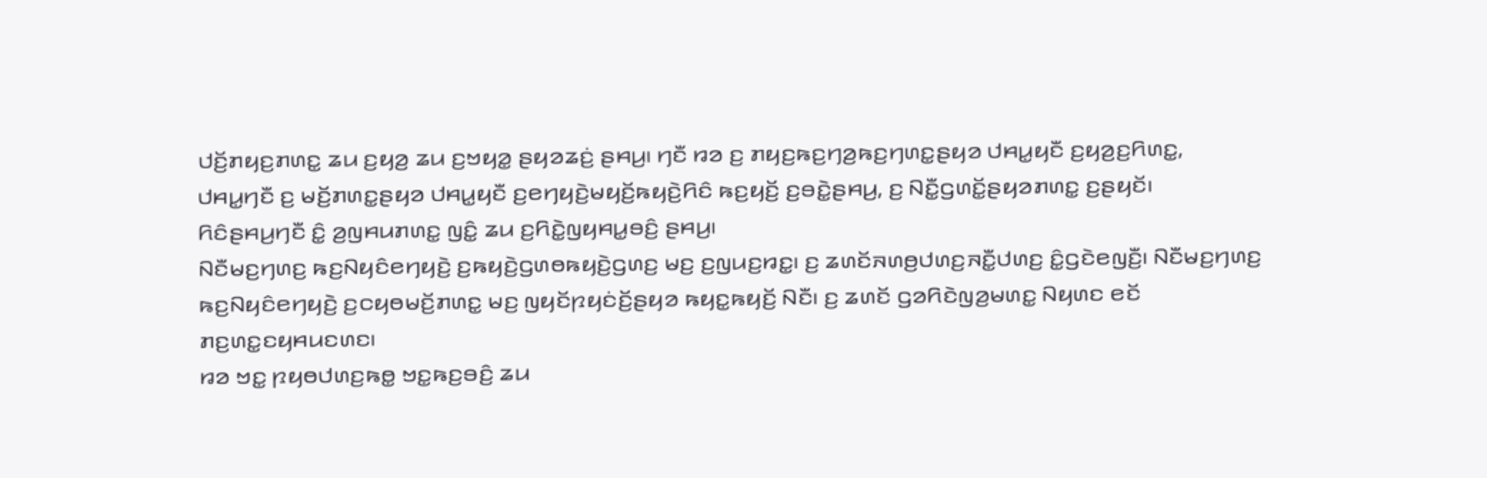ꤓꤢꤩ꤬ꤊꤟꤢ꤬ꤊꤛꤢ꤭ ꤘꤣ ꤢ꤬ꤟꤤ꤬ ꤘꤣ ꤢ꤬ꤠꤟꤤ꤭ ꤔꤟꤤꤘꤢꤦ꤬ ꤔꤌꤣ꤬꤯ ꤚꤢꤪ ꤙꤤ ꤢ꤬ ꤊꤟꤢ꤬ꤒꤢ꤬ꤚꤤ꤬ꤒꤢ꤬ꤚꤛꤢ꤭ꤔꤟꤤ ꤓꤌꤣ꤭ꤟꤢꤪ ꤢ꤬ꤟꤤ꤬ꤢ꤬ꤖꤛꤢ꤭, ꤓꤌꤣ꤭ꤚꤢꤪ ꤢ꤬ ꤗꤢꤩ꤬ꤊꤛꤢ꤭ꤔꤟꤤ ꤓꤌꤣ꤭ꤟꤢꤪ ꤢ꤬ꤕꤚꤟꤢꤧ꤬ꤗꤟꤢꤩ꤬ꤒꤟꤢꤧ꤬ꤖꤢꤨ ꤒꤢ꤬ꤟꤢꤩ꤬ ꤢ꤬ꤋꤢꤧ꤭ꤔꤌꤣ꤬, ꤢ꤬ ꤡꤢꤪ꤭ꤞꤛꤢꤩ꤭ꤔꤟꤤꤊꤛꤢ꤭ ꤢ꤬ꤔꤟꤢꤩ꤯ ꤖꤢꤨꤔꤌꤣ꤬ꤚꤢꤪ ꤢꤨ꤭ ꤤ꤬ꤜꤌꤣꤊꤛꤢ꤭ ꤜꤢꤨ꤭ ꤘꤣ ꤢ꤬ꤖꤢꤧ꤭ꤜꤟꤌꤣ꤭ꤋꤢꤨ꤬ ꤔꤌꤣ꤬꤯
ꤡꤢꤪꤗꤢ꤬ꤚꤛꤢ꤬ ꤒꤢ꤬ꤡꤟꤢꤨꤕꤚꤟꤢꤧ꤬ ꤢ꤬ꤒꤟꤢꤧ꤬ꤞꤛꤥꤒꤟꤢꤧ꤬ꤞꤛꤢ꤬ ꤗꤢ꤬ ꤢ꤬ꤜꤣꤢ꤬ꤙꤢ꤭꤯ ꤢ꤬ ꤘꤛꤢꤩꤏꤛꤥ꤬ꤓꤛꤢ꤬ꤏꤢꤪ꤭ꤓꤛꤢ꤬ ꤢꤨ꤭ꤞꤢꤧꤕꤜꤢꤪ꤬꤯ ꤡꤢꤪꤗꤢ꤬ꤚꤛꤢ꤬ ꤒꤢ꤬ꤡꤟꤢꤨꤕꤚꤟꤢꤧ꤬ ꤢ꤬ꤍꤟꤥꤗꤢꤩ꤬ꤊꤛꤢ꤭ ꤗꤢ꤬ ꤜꤟꤢꤩꤐꤟꤢꤦꤢꤩ꤬ꤔꤟꤤ ꤒꤟꤢ꤭ꤒꤟꤢꤩ꤬ ꤡꤢꤪ꤯ ꤢ꤬ ꤘꤛꤢꤩ ꤞꤤꤖꤢꤧꤜꤤ꤬ꤗꤛꤢ꤭ ꤡꤟꤛꤢ ꤕꤢꤩ ꤊꤢ꤬ꤛꤢ꤭ꤢꤟꤌꤣꤢꤛꤢ꤯
ꤙꤤ ꤠꤢ꤭ ꤐꤟꤥꤓꤛꤢ꤬ꤒꤥ꤭ ꤠꤢ꤭ꤒꤢ꤬ꤋꤢꤨ꤬ ꤘꤣ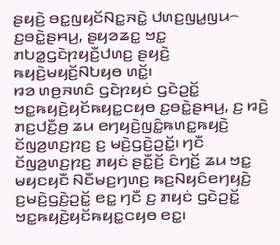ꤔꤟꤢꤧ꤬ ꤋꤢ꤭ꤜꤟꤢꤩꤡꤢ꤭ꤏꤢꤧ꤭ ꤓꤛꤢ꤬ꤜꤣ꤭ꤜꤣ꤮ ꤢ꤬ꤋꤢꤧ꤭ꤔꤌꤣ꤬, ꤔꤟꤤꤘꤢ꤭ ꤠꤢ꤭ ꤊꤝꤤ꤭ꤞꤢꤧꤐꤟꤢꤪ꤬ꤓꤛꤢ꤬ ꤔꤟꤢꤧ꤬ ꤒꤟꤢꤧ꤬ꤗꤟꤢꤩ꤬ꤡꤝꤟꤥ ꤛꤢꤩ꤭꤯
ꤙꤤ ꤛꤥ꤬ꤏꤛꤢꤨ ꤞꤢꤧꤐꤟꤢꤦ ꤞꤢꤧꤑꤢꤩ꤭ ꤠꤢ꤭ꤒꤟꤢꤧ꤬ꤟꤢꤩꤒꤟꤢ꤭ꤍꤟꤥ ꤢ꤬ꤋꤢꤧ꤭ꤔꤌꤣ꤬, ꤢ꤬ ꤙꤢꤧ꤬ ꤊꤢ꤬ꤓꤢꤪ꤬ꤥ꤬ ꤘꤣ ꤕꤚꤟꤢꤧ꤬ꤜꤢꤨ꤭ꤒꤛꤢ꤭ꤒꤟꤢꤧ꤬ ꤢꤩꤜꤤ꤬ꤛꤢ꤬ꤐꤢ꤬ ꤢ꤬ ꤗꤢꤧ꤬ꤞꤢꤧ꤬ꤑꤢꤩ꤭꤯ ꤚꤢꤪ ꤢꤩꤜꤤ꤬ꤛꤢ꤬ꤐꤢ꤬ ꤊꤟꤢꤦ ꤔꤢꤪ꤭ꤢꤩ꤬ ꤢꤨꤚꤢꤩ꤬ ꤘꤣ ꤠꤢ꤭ ꤗꤟꤢꤟꤢꤪ ꤡꤢꤪꤗꤢ꤬ꤚꤛꤢ꤬ ꤒꤢ꤬ꤡꤟꤢꤨꤕꤚꤟꤢꤧ꤬ ꤢ꤬ꤗꤢꤧ꤬ꤞꤢꤧ꤬ꤑꤢꤩ꤭ ꤕꤢ꤭ ꤚꤢꤪ ꤢ꤬ ꤊꤟꤢꤦ ꤞꤢꤧꤑꤢꤩ꤭ ꤠꤢ꤭ꤒꤟꤢꤧ꤬ꤟꤢꤩꤒꤟꤢ꤭ꤍꤟꤥ ꤕꤢ꤭꤯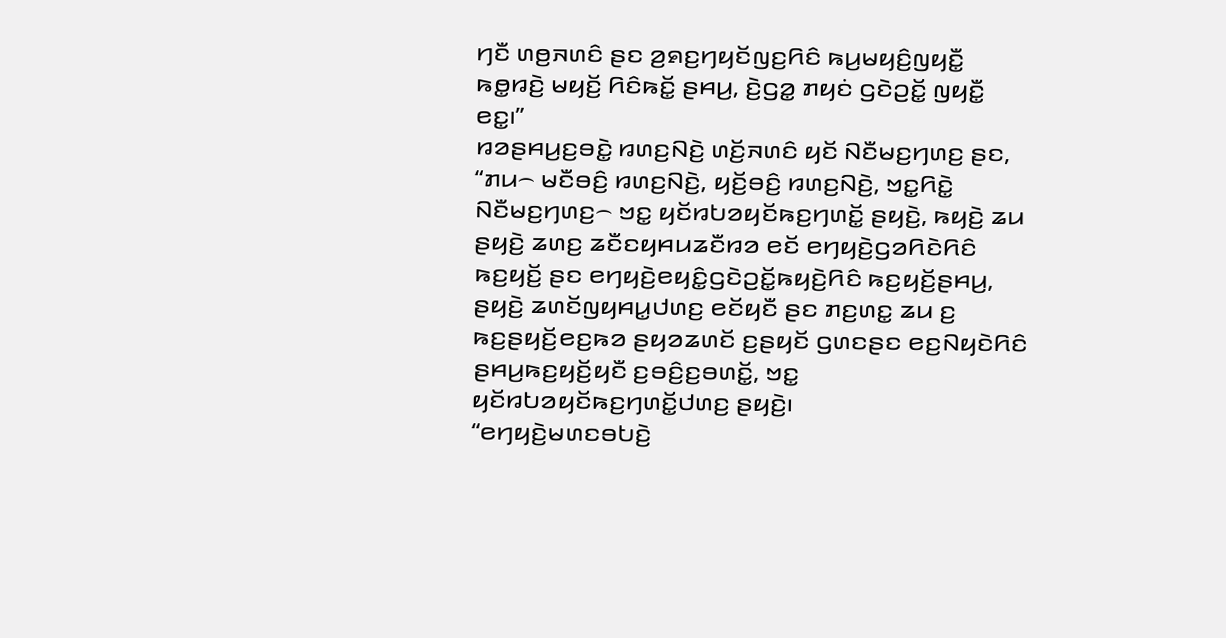ꤚꤢꤪ ꤛꤥ꤬ꤏꤛꤢꤨ ꤔꤢ ꤤ꤬ꤎꤢ꤬ꤚꤟꤢꤩꤜꤢ꤬ꤖꤢꤨ ꤒꤣ꤬ꤗꤟꤢꤨ꤬ꤜꤟꤢꤪ꤭ ꤒꤥ꤭ꤙꤢꤧ꤬ ꤗꤟꤢꤩ꤬ ꤖꤢꤨꤒꤢꤩ꤭ ꤔꤌꤣ꤬, ꤢꤧ꤬ꤞꤤ꤭ ꤊꤟꤢꤦ ꤞꤢꤧꤑꤢꤩ꤭ ꤜꤟꤢꤪ꤭ ꤕꤢ꤭꤯”
ꤙꤤꤔꤌꤣ꤬ꤢ꤬ꤋꤢꤧ꤭ ꤙꤛꤢ꤬ꤡꤢꤧ꤬ ꤛꤢꤩ꤬ꤏꤛꤢꤨ ꤟꤢꤩ ꤡꤢꤪꤗꤢ꤬ꤚꤛꤢ꤬ ꤔꤢ, “ꤊꤣ꤮ ꤗꤢꤪꤋꤢꤨ꤬ ꤙꤛꤢ꤬ꤡꤢꤧ꤬, ꤟꤢꤩ꤬ꤋꤢꤨ꤬ ꤙꤛꤢ꤬ꤡꤢꤧ꤬, ꤠꤢ꤭ꤖꤢꤧ꤭ ꤡꤢꤪꤗꤢ꤬ꤚꤛꤢ꤬꤮ ꤠꤢ꤭ ꤟꤢꤩꤙꤝꤤꤟꤢꤩꤒꤢ꤬ꤚꤛꤢꤩ꤭ ꤔꤟꤢꤧ꤬, ꤒꤟꤢꤧ꤬ ꤘꤣ ꤔꤟꤢꤧ꤬ ꤘꤛꤢ꤬ ꤘꤢꤪꤢꤟꤌꤣꤘꤢꤪꤙꤤ ꤕꤢꤩ ꤕꤚꤟꤢꤧ꤬ꤞꤤꤖꤢꤧꤖꤢꤨ ꤒꤢ꤬ꤟꤢꤩ꤬ ꤔꤢ ꤕꤚꤟꤢꤧ꤬ꤕꤟꤢꤨ꤭ꤞꤢꤧꤑꤢꤩ꤭ꤒꤟꤢꤧ꤬ꤖꤢꤨ ꤒꤢ꤬ꤟꤢꤩ꤬ꤔꤌꤣ꤬, ꤔꤟꤢꤧ꤬ ꤘꤛꤢꤩꤜꤟꤌꤣ꤭ꤓꤛꤢ꤬ ꤕꤢꤩꤟꤢꤪ ꤔꤢ ꤊꤢ꤬ꤛꤢ꤭ ꤘꤣ ꤢ꤬ ꤒꤢ꤬ꤔꤟꤢꤩ꤬ꤕꤢ꤬ꤒꤤ ꤔꤟꤤꤘꤛꤢꤩ ꤢ꤬ꤔꤟꤢꤩ ꤞꤛꤢꤔꤢ ꤕꤢ꤬ꤡꤟꤢꤧꤖꤢꤨ ꤔꤌꤣ꤬ꤒꤢ꤬ꤟꤢꤩ꤬ꤟꤢꤪ ꤢ꤬ꤋꤢꤨ꤬ꤢ꤬ꤋꤛꤢꤩ꤭, ꤠꤢ꤭ ꤟꤢꤩꤙꤝꤤꤟꤢꤩꤒꤢ꤬ꤚꤛꤢꤩ꤭ꤓꤛꤢ꤬ ꤔꤟꤢꤧ꤬꤯
“ꤕꤚꤟꤢꤧ꤬ꤗꤛꤢꤋꤝꤢꤧ꤬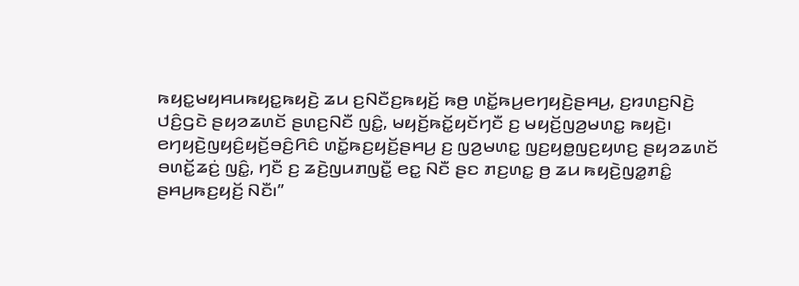ꤒꤟꤢ꤭ꤗꤟꤌꤣꤒꤟꤢ꤭ꤒꤟꤢꤧ꤬ ꤘꤣ ꤢ꤬ꤡꤢꤪꤢ꤬ꤒꤟꤢꤩ꤬ ꤒꤥ꤬ ꤛꤢꤩ꤭ꤒꤣ꤬ꤕꤚꤟꤢꤧ꤬ꤔꤌꤣ꤬, ꤢ꤬ꤙꤛꤢ꤬ꤡꤢꤧ꤬ ꤓꤢꤨ꤬ꤞꤢꤧ ꤔꤟꤤꤘꤛꤢꤩ ꤔꤛꤢ꤬ꤡꤢꤪ ꤜꤢꤨ꤭, ꤗꤟꤢꤩ꤬ꤒꤢꤩ꤭ꤟꤢꤩꤚꤢꤪ ꤢ꤬ ꤗꤟꤢꤩ꤬ꤜꤤ꤬ꤗꤛꤢ꤭ ꤒꤟꤢꤧ꤬꤯ ꤕꤚꤟꤢꤧ꤬ꤜꤟꤢꤨ꤬ꤟꤢꤩ꤬ꤋꤢꤨ꤬ꤖꤢꤨ ꤛꤢꤩ꤭ꤒꤢ꤬ꤟꤢꤩ꤬ꤔꤌꤣ꤬ ꤢ꤬ ꤜꤤ꤬ꤗꤛꤢ꤭ ꤜꤢ꤬ꤟꤥ꤭ꤜꤢ꤬ꤟꤛꤢ꤬ ꤔꤟꤤꤘꤛꤢꤩ ꤋꤛꤢꤩ꤭ꤘꤢꤦ꤬ ꤜꤢꤨ꤭, ꤚꤢꤪ ꤢ꤬ ꤘꤢꤧ꤬ꤜꤣꤊꤜꤢꤪ꤭ ꤕꤢ꤭ ꤡꤢꤪ ꤔꤢ ꤊꤢ꤬ꤛꤢ꤭ ꤥ꤬ ꤘꤣ ꤒꤟꤢꤧ꤬ꤜꤤ꤭ꤊꤢꤨ꤭ ꤔꤌꤣ꤬ꤒꤢ꤬ꤟꤢꤩ꤬ ꤡꤢꤪ꤯”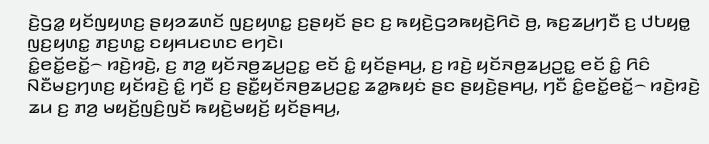ꤢꤧ꤬ꤞꤤ꤭ ꤟꤢꤩꤜꤟꤛꤢ꤬ ꤔꤟꤤꤘꤛꤢꤩ ꤜꤢ꤬ꤟꤛꤢ꤭ ꤢ꤬ꤔꤟꤢꤩ ꤔꤢ ꤢ꤬ ꤒꤟꤢꤧ꤬ꤞꤤꤒꤟꤢꤧ꤬ꤖꤢꤧ ꤥ꤬, ꤒꤢ꤬ꤘꤣ꤬ꤚꤢꤪ ꤢ꤬ ꤓꤝꤟꤥ꤭ ꤜꤢ꤬ꤟꤛꤢ꤭ ꤊꤢ꤬ꤛꤢ꤭ ꤢꤟꤌꤣꤢꤛꤢ ꤕꤚꤢꤧ꤯
ꤢꤨ꤭ꤕꤢꤩ꤭ꤕꤢꤩ꤭꤮ ꤙꤢꤧ꤬ꤙꤢꤧ꤬, ꤢ꤬ ꤊꤤ꤬ ꤟꤢꤩꤏꤥ꤬ꤘꤣ꤬ꤑꤢ꤭ ꤕꤢꤩ ꤢꤨ꤭ ꤟꤢꤩꤔꤌꤣ꤬, ꤢ꤬ ꤙꤢꤧ꤬ ꤟꤢꤩꤏꤥ꤬ꤘꤣ꤬ꤑꤢ꤭ ꤕꤢꤩ ꤢꤨ꤭ ꤖꤢꤨ ꤡꤢꤪꤗꤢ꤬ꤚꤛꤢ꤬ ꤟꤢꤩꤙꤢꤧ꤬ ꤢꤨ꤭ ꤚꤢꤪ ꤢ꤬ ꤔꤢꤪ꤭ꤟꤢꤩꤏꤥ꤬ꤘꤣ꤬ꤑꤢ꤭ ꤘꤤ꤭ꤒꤟꤢꤦ ꤔꤢ ꤔꤟꤢꤧ꤬ꤔꤌꤣ꤬, ꤚꤢꤪ ꤢꤨ꤭ꤕꤢꤩ꤭ꤕꤢꤩ꤭꤮ ꤙꤢꤧ꤬ꤙꤢꤧ꤬ ꤘꤣ ꤢ꤬ ꤊꤤ꤬ ꤗꤟꤢꤩ꤬ꤜꤢꤨ꤬ꤜꤢꤩ ꤒꤟꤢꤧ꤬ꤗꤟꤢꤩ꤬ ꤟꤢꤩꤔꤌꤣ꤬,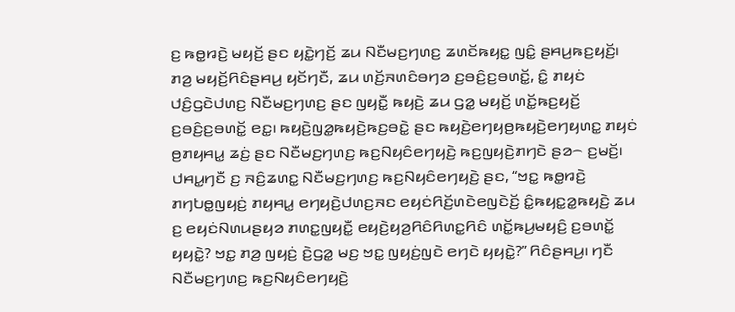ꤢ꤬ ꤒꤥ꤭ꤙꤢꤧ꤬ ꤗꤟꤢꤩ꤬ ꤔꤢ ꤟꤢꤧ꤭ꤚꤢꤩ꤬ ꤘꤣ ꤡꤢꤪꤗꤢ꤬ꤚꤛꤢ꤬ ꤘꤛꤢꤩꤒꤟꤢ꤭ ꤜꤢꤨ꤭ ꤔꤌꤣ꤬ꤒꤢ꤬ꤟꤢꤩ꤬꤯ ꤊꤤ꤬ ꤗꤟꤢꤩ꤬ꤖꤢꤨꤔꤌꤣ꤬ ꤟꤢꤩꤚꤢꤪ, ꤘꤣ ꤛꤢꤩ꤬ꤏꤛꤢꤨꤋꤚꤤ ꤢ꤬ꤋꤢꤨ꤬ꤢ꤬ꤋꤛꤢꤩ꤭, ꤢꤨ꤭ ꤊꤟꤢꤦ ꤓꤢꤨ꤬ꤞꤢꤧꤓꤛꤢ꤬ ꤡꤢꤪꤗꤢ꤬ꤚꤛꤢ꤬ ꤔꤢ ꤜꤟꤢꤪ꤭ ꤒꤟꤢꤧ꤬ ꤘꤣ ꤞꤤ꤭ ꤗꤟꤢꤩ꤬ ꤛꤢꤩ꤭ꤒꤢ꤬ꤟꤢꤩ꤬ ꤢ꤬ꤋꤢꤨ꤬ꤢ꤬ꤋꤛꤢꤩ꤭ ꤕꤢ꤭꤯ ꤒꤟꤢꤧ꤬ꤜꤤ꤭ꤒꤟꤢꤧ꤬ꤒꤢ꤬ꤋꤢꤧ꤭ ꤔꤢ ꤒꤟꤢꤧ꤬ꤕꤚꤟꤥ꤬ꤒꤟꤢꤧ꤬ꤕꤚꤟꤛꤢ꤭ ꤊꤟꤢꤦ ꤥ꤬ꤊꤟꤌꤣ꤭ ꤘꤢꤦ꤬ ꤔꤢ ꤡꤢꤪꤗꤢ꤬ꤚꤛꤢ꤬ ꤒꤢ꤬ꤡꤟꤢꤨꤕꤚꤟꤢꤧ꤬ ꤒꤢ꤬ꤜꤟꤢꤧ꤬ꤊꤚꤢꤧ ꤔꤤ꤮ ꤢ꤬ꤗꤢꤩ꤬꤯
ꤓꤌꤣ꤭ꤚꤢꤪ ꤢ꤬ ꤏꤢꤨ꤬ꤘꤛꤢ꤭ ꤡꤢꤪꤗꤢ꤬ꤚꤛꤢ꤬ ꤒꤢ꤬ꤡꤟꤢꤨꤕꤚꤟꤢꤧ꤬ ꤔꤢ, “ꤠꤢ꤭ ꤒꤥ꤭ꤙꤢꤧ꤬ ꤊꤚꤝꤥ꤭ꤜꤟꤢꤦ꤬ ꤊꤟꤌꤣ꤭ ꤕꤚꤟꤢꤧ꤬ꤓꤛꤢ꤬ꤏꤢ ꤕꤟꤢꤦꤖꤢꤩ꤬ꤛꤢꤧꤕꤜꤢꤧꤢꤩ꤬ ꤢꤨ꤭ꤒꤟꤢ꤭ꤤ꤭ꤒꤟꤢꤧ꤬ ꤘꤣ ꤢ꤬ ꤕꤟꤢꤦꤡꤛꤣꤔꤟꤤ ꤊꤛꤢ꤭ꤜꤟꤢꤪ꤭ ꤕꤟꤢꤧ꤬ꤟꤤ꤬ꤖꤢꤨꤖꤛꤢ꤭ꤖꤢꤨ ꤛꤢꤩ꤭ꤒꤣ꤬ꤗꤟꤢꤨ꤬ ꤢ꤬ꤋꤛꤢꤩ꤭ ꤟꤟꤢꤧ꤭? ꤠꤢ꤭ ꤊꤤ꤬ ꤜꤟꤢꤦ꤬ ꤢꤧ꤬ꤞꤤ꤭ ꤗꤢ꤬ ꤠꤢ꤭ ꤜꤟꤢꤦ꤬ꤜꤢꤧ ꤕꤚꤢꤧ ꤟꤟꤢꤧ꤭?” ꤖꤢꤨꤔꤌꤣ꤬꤯ ꤚꤢꤪ ꤡꤢꤪꤗꤢ꤬ꤚꤛꤢ꤬ ꤒꤢ꤬ꤡꤟꤢꤨꤕꤚꤟꤢꤧ꤬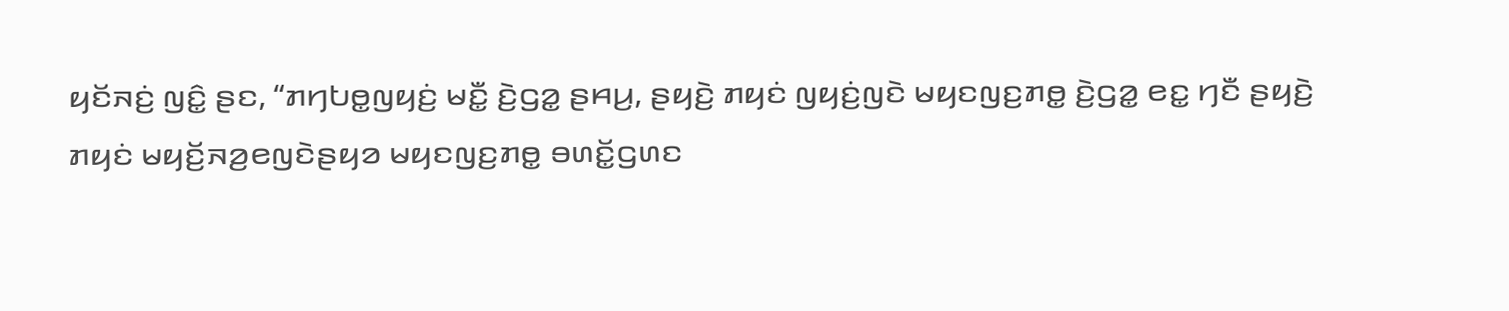ꤟꤢꤩꤏꤢꤦ꤬ ꤜꤢꤨ꤭ ꤔꤢ, “ꤊꤚꤝꤥ꤭ꤜꤟꤢꤦ꤬ ꤗꤢꤪ꤭ ꤢꤧ꤬ꤞꤤ꤭ ꤔꤌꤣ꤬, ꤔꤟꤢꤧ꤬ ꤊꤟꤢꤦ ꤜꤟꤢꤦ꤬ꤜꤢꤧ ꤗꤟꤢꤜꤢ꤬ꤊꤥ꤭ ꤢꤧ꤬ꤞꤤ꤭ ꤕꤢ꤭ ꤚꤢꤪ ꤔꤟꤢꤧ꤬ ꤊꤟꤢꤦ ꤗꤟꤢꤩ꤬ꤏꤤ꤬ꤕꤜꤢꤧꤔꤟꤤ ꤗꤟꤢꤜꤢ꤬ꤊꤥ꤭ ꤋꤛꤢꤩ꤭ꤞꤛꤢ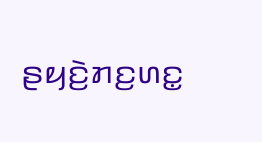ꤔꤟꤢꤧ꤬ꤊꤢ꤬ꤛꤢ꤭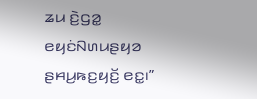ꤘꤣ ꤢꤧ꤬ꤞꤤ꤭ ꤕꤟꤢꤦꤡꤛꤣꤔꤟꤤ ꤔꤌꤣ꤬ꤒꤢ꤬ꤟꤢꤩ꤬ ꤕꤢ꤭꤯”